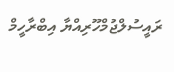ރައީސުލްޖުމްހޫރިއްޔާ އިބްރާހީމް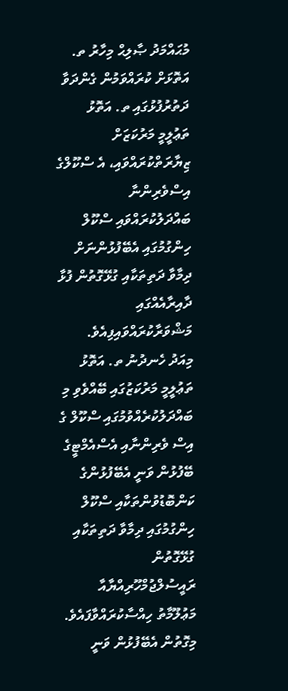މުޙައްމަދު ޞާލިޙް މިހާރު ތ. އަތޮޅަށް ކުރައްވަމުން ގެންދަވާ ދަތުރުފުޅުގައި ތ. އަތޮޅު ތަޢުލީމީ މަރުކަޒަށް ޒިޔާރަތްކުރައްވައި، އެ ސްކޫލްގެ އިސްވެރިންނާ ބައްދަލުކުރައްވައި ސްކޫލް ހިންގުމުގައި އެބޭފުޅުންނަށް ދިމާވާ ދަތިތަކާއި ގުޅޭގޮތުން ފުޅާ ދާއިރާއެއްގައި މަޝްވަރާކުރައްވައިފިއެވެ.
މިއަދު ހެނދުނު ތ. އަތޮޅު ތަޢުލީމީ މަރުކަޒުގައި ބޭއްވެވި މި ބައްދަލުކުރެއްވުމުގައި ސްކޫލް ގެ އިސް ވެރިންނާއި އެސްއެމްޓީގެ ބޭފުޅުން ވަނީ އެބޭފުޅުންގެ ކަންބޮޑުވުންތަކާއި ސްކޫލް ހިންގުމުގައި ދިމާވާ ދަތިތަކާއި ގުޅޭގޮތުން ރައީސުލްޖުމްހޫރިއްޔާއާ މަޢުލޫމާތު ހިއްސާކުރައްވާފައެވެ. މިގޮތުން އެބޭފުޅުން ވަނީ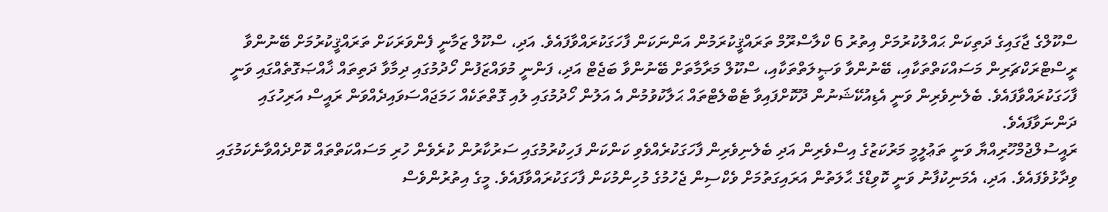ސްކޫލްގެ ޖާގައިގެ ދަތިކަން ޙައްލުކުރުމަށް އިތުރު 6 ކްލާސްރޫމް ތަރައްޤީކުރަމުން އަންނަކަން ފާހަގަކުރައްވާފައެވެ. އަދި، ސްކޫލް ޒަމާނީ ފެންވަރަކަށް ތަރައްޤީކުރުމަށް ބޭނުންވާ ރީސްޓްރަކްޗަރިން މަސައްކަތްތަކާއި، ބޭނުންވާ ވަޞީލަތްތަކާއި، ސްކޫލް މަރާމާތަށް ބޭނުންވާ ބަޖެޓް އަދި، ފަންނީ މުވައްޒަފުން ހޯދުމުގައި ދިމާވާ ދަތިތައް ޚާއްޞަގޮތެއްގައި ވަނީ ފާހަގަކުރައްވާފައެވެ. ބެލެނިވެރިން ވަނީ އެޑިއުކޭޝަނުން ދޫކޮށްފައިވާ ޓެބްލެޓްތައް ޙަލާކުވުމުން އެ އަލުން ހޯދުމުގައި ލުއި ގޮތްތަކެއް ހަމަޖައްސަވައިދެއްވަން ރައީސް އަރިހުގައި ދަންނަވާފައެވެ.
ރައީސުލްޖުމްހޫރިއްޔާ ވަނީ ތަޢުލީމީ މަރުކަޒުގެ އިސްވެރިން އަދި ބެލެނިވެރިން ފާހަގަކުރެއްވެވި ކަންކަން ފަހިކުރުމުގައި ސަރުކާރުން ކުރެވެން ހުރި މަސައްކަތްތައް ކޮށްދެއްވާނެކަމުގައި ވިދާޅުވެފައެވެ. އަދި، އެމަނިކުފާނު ވަނީ ކޮވިޑްގެ ޙާލަތުން އަރައިގަތުމަށް ވެކްސިން ޖެހުމުގެ މުހިންމުކަން ފާހަގަކުރައްވާފައެވެ. މީގެ އިތުރުންވެސް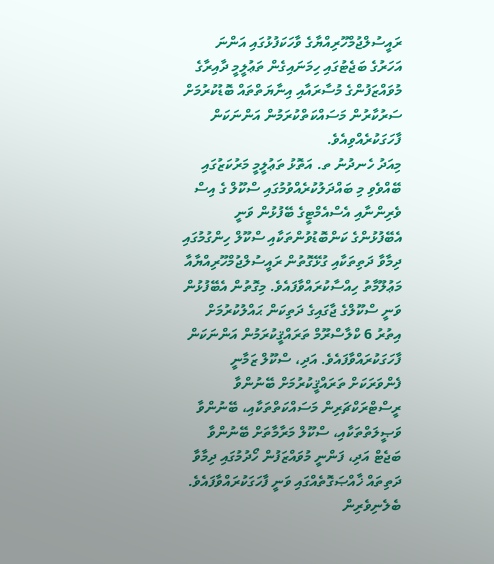ރައީސުލްޖުމްހޫރިއްޔާގެ ވާހަކަފުޅުގައި އަންނަ އަހަރުގެ ބަޖެޓުގައި ހިމަނައިގެން ތަޢުލީމީ ދާއިރާގެ މުވައްޒަފުންގެ މުސާރައާއި އިނާޔަތްތައް ބޮޑުކުރުމަށް ސަރުކާރުން މަސައްކަތްކުރަމުން އަންނަކަން ފާހަގަކުރެއްވިއެވެ.
މިއަދު ހެނދުނު ތ. އަތޮޅު ތަޢުލީމީ މަރުކަޒުގައި ބޭއްވެވި މި ބައްދަލުކުރެއްވުމުގައި ސްކޫލް ގެ އިސް ވެރިންނާއި އެސްއެމްޓީގެ ބޭފުޅުން ވަނީ އެބޭފުޅުންގެ ކަންބޮޑުވުންތަކާއި ސްކޫލް ހިންގުމުގައި ދިމާވާ ދަތިތަކާއި ގުޅޭގޮތުން ރައީސުލްޖުމްހޫރިއްޔާއާ މަޢުލޫމާތު ހިއްސާކުރައްވާފައެވެ. މިގޮތުން އެބޭފުޅުން ވަނީ ސްކޫލްގެ ޖާގައިގެ ދަތިކަން ޙައްލުކުރުމަށް އިތުރު 6 ކްލާސްރޫމް ތަރައްޤީކުރަމުން އަންނަކަން ފާހަގަކުރައްވާފައެވެ. އަދި، ސްކޫލް ޒަމާނީ ފެންވަރަކަށް ތަރައްޤީކުރުމަށް ބޭނުންވާ ރީސްޓްރަކްޗަރިން މަސައްކަތްތަކާއި، ބޭނުންވާ ވަޞީލަތްތަކާއި، ސްކޫލް މަރާމާތަށް ބޭނުންވާ ބަޖެޓް އަދި، ފަންނީ މުވައްޒަފުން ހޯދުމުގައި ދިމާވާ ދަތިތައް ޚާއްޞަގޮތެއްގައި ވަނީ ފާހަގަކުރައްވާފައެވެ. ބެލެނިވެރިން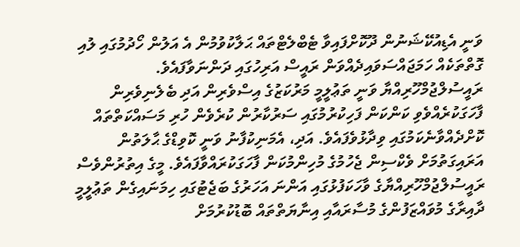ވަނީ އެޑިއުކޭޝަނުން ދޫކޮށްފައިވާ ޓެބްލެޓްތައް ޙަލާކުވުމުން އެ އަލުން ހޯދުމުގައި ލުއި ގޮތްތަކެއް ހަމަޖައްސަވައިދެއްވަން ރައީސް އަރިހުގައި ދަންނަވާފައެވެ.
ރައީސުލްޖުމްހޫރިއްޔާ ވަނީ ތަޢުލީމީ މަރުކަޒުގެ އިސްވެރިން އަދި ބެލެނިވެރިން ފާހަގަކުރެއްވެވި ކަންކަން ފަހިކުރުމުގައި ސަރުކާރުން ކުރެވެން ހުރި މަސައްކަތްތައް ކޮށްދެއްވާނެކަމުގައި ވިދާޅުވެފައެވެ. އަދި، އެމަނިކުފާނު ވަނީ ކޮވިޑްގެ ޙާލަތުން އަރައިގަތުމަށް ވެކްސިން ޖެހުމުގެ މުހިންމުކަން ފާހަގަކުރައްވާފައެވެ. މީގެ އިތުރުންވެސް ރައީސުލްޖުމްހޫރިއްޔާގެ ވާހަކަފުޅުގައި އަންނަ އަހަރުގެ ބަޖެޓުގައި ހިމަނައިގެން ތަޢުލީމީ ދާއިރާގެ މުވައްޒަފުންގެ މުސާރައާއި އިނާޔަތްތައް ބޮޑުކުރުމަށް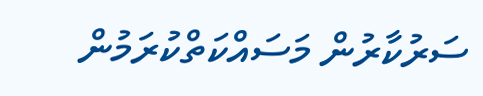ސަރުކާރުން މަސައްކަތްކުރަމުން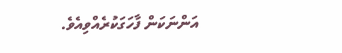އަންނަކަން ފާހަގަކުރެއްވިއެވެ.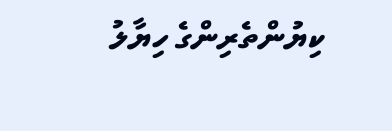ކިޔުންތެރިންގެ ހިޔާލު